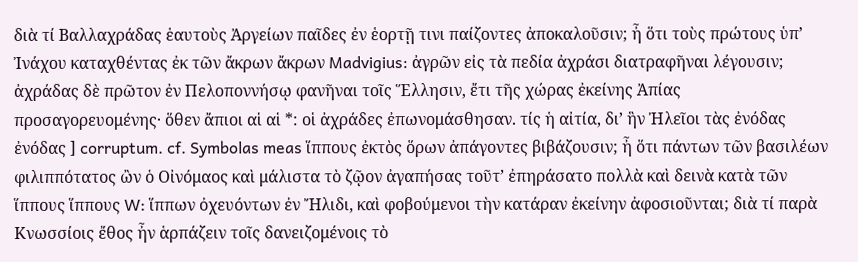διὰ τί Βαλλαχράδας ἑαυτοὺς Ἀργείων παῖδες ἐν ἑορτῇ τινι παίζοντες ἀποκαλοῦσιν; ἦ ὅτι τοὺς πρώτους ὑπʼ Ἰνάχου καταχθέντας ἐκ τῶν ἄκρων ἄκρων Madvigius: ἀγρῶν εἰς τὰ πεδία ἀχράσι διατραφῆναι λέγουσιν; ἀχράδας δὲ πρῶτον ἐν Πελοποννήσῳ φανῆναι τοῖς Ἕλλησιν, ἔτι τῆς χώρας ἐκείνης Ἀπίας προσαγορευομένης· ὅθεν ἄπιοι αἱ αἱ *: οἱ ἀχράδες ἐπωνομάσθησαν. τίς ἡ αἰτία, διʼ ἣν Ἠλεῖοι τὰς ἐνόδας ἐνόδας ] corruptum. cf. Symbolas meas ἵππους ἐκτὸς ὅρων ἀπάγοντες βιβάζουσιν; ἦ ὅτι πάντων τῶν βασιλέων φιλιππότατος ὢν ὁ Οἰνόμαος καὶ μάλιστα τὸ ζῷον ἀγαπήσας τοῦτʼ ἐπηράσατο πολλὰ καὶ δεινὰ κατὰ τῶν ἵππους ἵππους W: ἵππων ὀχευόντων ἐν Ἤλιδι, καὶ φοβούμενοι τὴν κατάραν ἐκείνην ἀφοσιοῦνται; διὰ τί παρὰ Κνωσσίοις ἔθος ἦν ἁρπάζειν τοῖς δανειζομένοις τὸ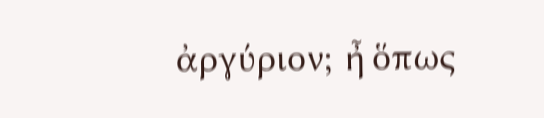ἀργύριον; ἦ ὅπως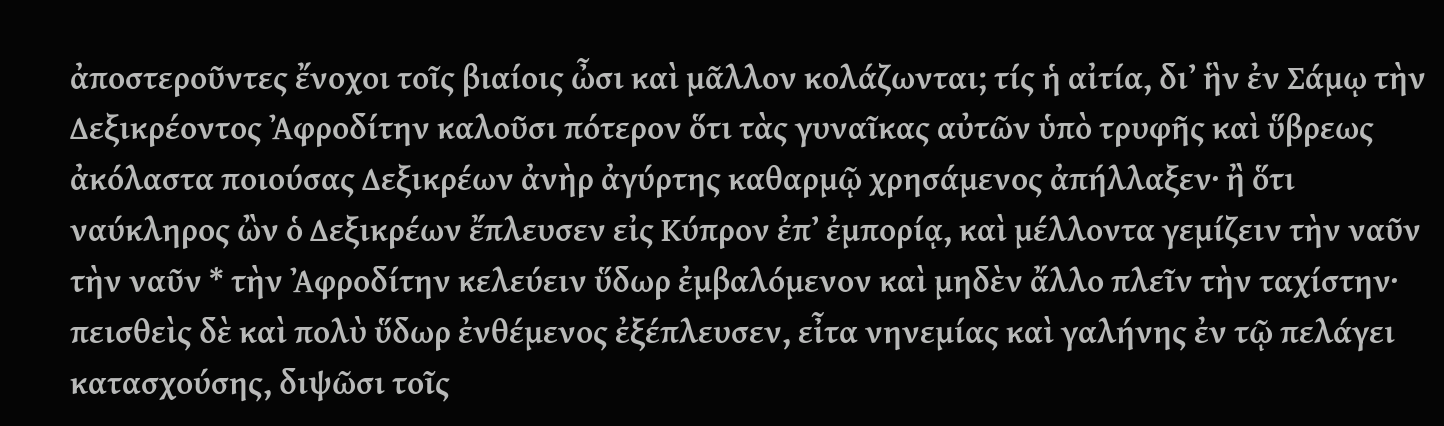ἀποστεροῦντες ἔνοχοι τοῖς βιαίοις ὦσι καὶ μᾶλλον κολάζωνται; τίς ἡ αἰτία, διʼ ἣν ἐν Σάμῳ τὴν Δεξικρέοντος Ἀφροδίτην καλοῦσι πότερον ὅτι τὰς γυναῖκας αὐτῶν ὑπὸ τρυφῆς καὶ ὕβρεως ἀκόλαστα ποιούσας Δεξικρέων ἀνὴρ ἀγύρτης καθαρμῷ χρησάμενος ἀπήλλαξεν· ἢ ὅτι ναύκληρος ὢν ὁ Δεξικρέων ἔπλευσεν εἰς Κύπρον ἐπʼ ἐμπορίᾳ, καὶ μέλλοντα γεμίζειν τὴν ναῦν τὴν ναῦν * τὴν Ἀφροδίτην κελεύειν ὕδωρ ἐμβαλόμενον καὶ μηδὲν ἄλλο πλεῖν τὴν ταχίστην· πεισθεὶς δὲ καὶ πολὺ ὕδωρ ἐνθέμενος ἐξέπλευσεν, εἶτα νηνεμίας καὶ γαλήνης ἐν τῷ πελάγει κατασχούσης, διψῶσι τοῖς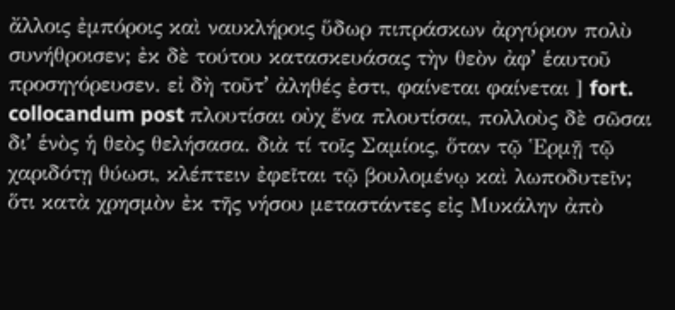ἄλλοις ἐμπόροις καὶ ναυκλήροις ὕδωρ πιπράσκων ἀργύριον πολὺ συνήθροισεν; ἐκ δὲ τούτου κατασκευάσας τὴν θεὸν ἀφʼ ἑαυτοῦ προσηγόρευσεν. εἰ δὴ τοῦτʼ ἀληθές ἐστι, φαίνεται φαίνεται ] fort. collocandum post πλουτίσαι οὐχ ἕνα πλουτίσαι, πολλοὺς δὲ σῶσαι διʼ ἑνὸς ἡ θεὸς θελήσασα. διὰ τί τοῖς Σαμίοις, ὅταν τῷ Ἑρμῇ τῷ χαριδότῃ θύωσι, κλέπτειν ἐφεῖται τῷ βουλομένῳ καὶ λωποδυτεῖν; ὅτι κατὰ χρησμὸν ἐκ τῆς νήσου μεταστάντες εἰς Μυκάλην ἀπὸ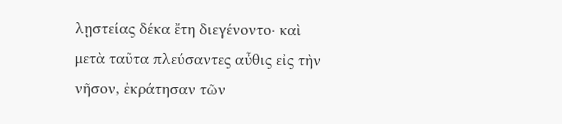λῃστείας δέκα ἔτη διεγένοντο· καὶ μετὰ ταῦτα πλεύσαντες αὖθις εἰς τὴν νῆσον, ἐκράτησαν τῶν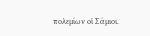πολεμίων οἱ Σάμιοι.